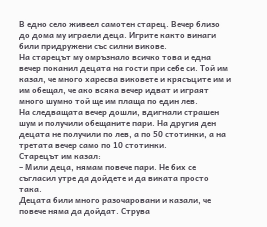В едно село живеел самотен старец. Вечер близо до дома му играели деца. Игрите както винаги били придружени със силни викове.
На старецът му омръзнало всичко това и една вечер поканил децата на гости при себе си. Той им казал, че много харесва виковете и крясъците им и им обещал, че ако всяка вечер идват и играят много шумно той ще им плаща по един лев.
На следващата вечер дошли, вдигнали страшен шум и получили обещаните пари. На другия ден децата не получили по лев, а по 50 стотинки, а на третата вечер само по 10 стотинки.
Старецът им казал:
– Мили деца, нямам повече пари. Не бих се съгласил утре да дойдете и да виката просто така.
Децата били много разочаровани и казали, че повече няма да дойдат. Струва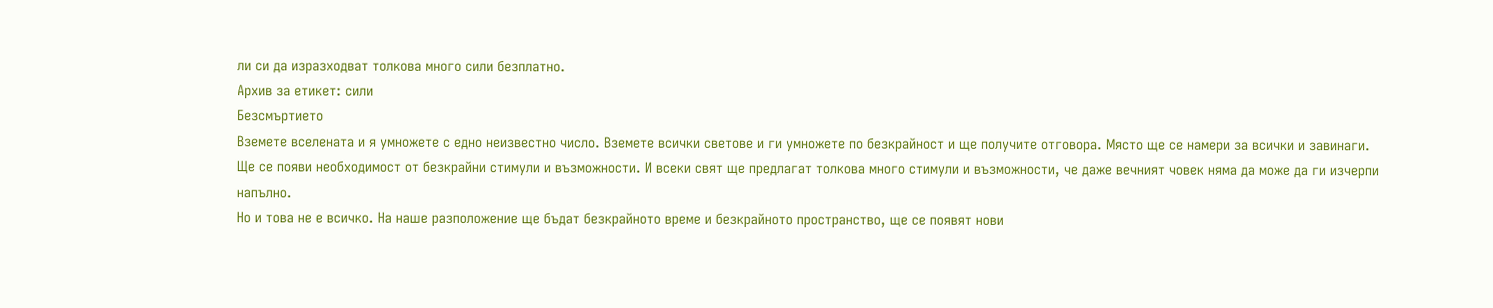ли си да изразходват толкова много сили безплатно.
Архив за етикет: сили
Безсмъртието
Вземете вселената и я умножете с едно неизвестно число. Вземете всички светове и ги умножете по безкрайност и ще получите отговора. Място ще се намери за всички и завинаги.
Ще се появи необходимост от безкрайни стимули и възможности. И всеки свят ще предлагат толкова много стимули и възможности, че даже вечният човек няма да може да ги изчерпи напълно.
Но и това не е всичко. На наше разположение ще бъдат безкрайното време и безкрайното пространство, ще се появят нови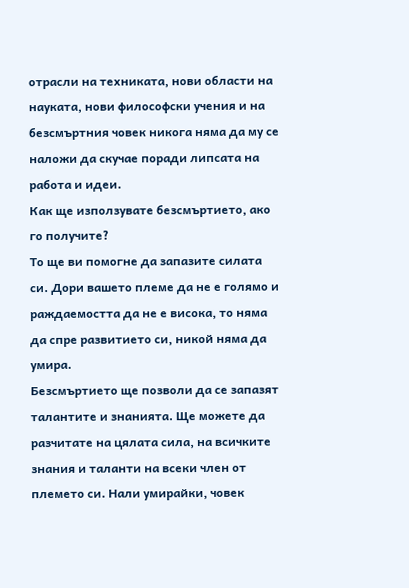отрасли на техниката, нови области на науката, нови философски учения и на безсмъртния човек никога няма да му се наложи да скучае поради липсата на работа и идеи.
Как ще използувате безсмъртието, ако го получите?
То ще ви помогне да запазите силата си. Дори вашето племе да не е голямо и раждаемостта да не е висока, то няма да спре развитието си, никой няма да умира.
Безсмъртието ще позволи да се запазят талантите и знанията. Ще можете да разчитате на цялата сила, на всичките знания и таланти на всеки член от племето си. Нали умирайки, човек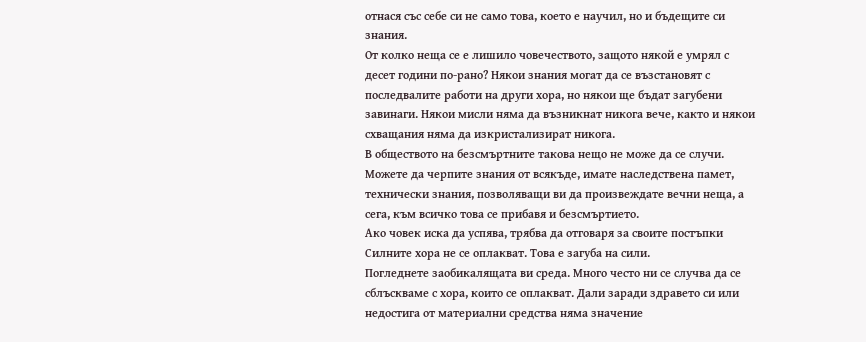отнася със себе си не само това, което е научил, но и бъдещите си знания.
От колко неща се е лишило човечеството, защото някой е умрял с десет години по-рано? Някои знания могат да се възстановят с последвалите работи на други хора, но някои ще бъдат загубени завинаги. Някои мисли няма да възникнат никога вече, както и някои схващания няма да изкристализират никога.
В обществото на безсмъртните такова нещо не може да се случи. Можете да черпите знания от всякъде, имате наследствена памет, технически знания, позволяващи ви да произвеждате вечни неща, а сега, към всичко това се прибавя и безсмъртието.
Ако човек иска да успява, трябва да отговаря за своите постъпки
Силните хора не се оплакват. Това е загуба на сили.
Погледнете заобикалящата ви среда. Много често ни се случва да се сблъскваме с хора, които се оплакват. Дали заради здравето си или недостига от материални средства няма значение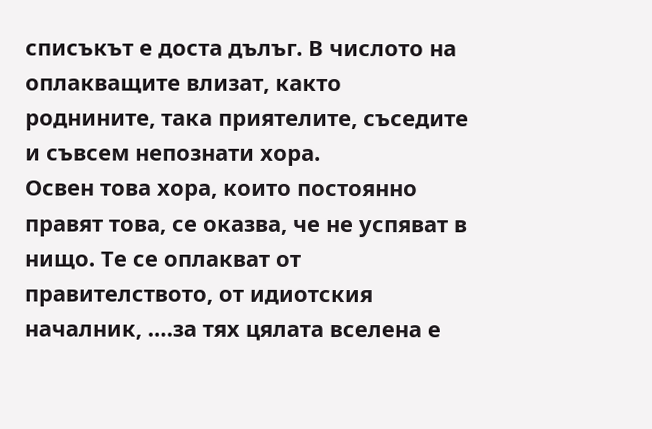списъкът е доста дълъг. В числото на оплакващите влизат, както роднините, така приятелите, съседите и съвсем непознати хора.
Освен това хора, които постоянно правят това, се оказва, че не успяват в нищо. Те се оплакват от правителството, от идиотския началник, ….за тях цялата вселена е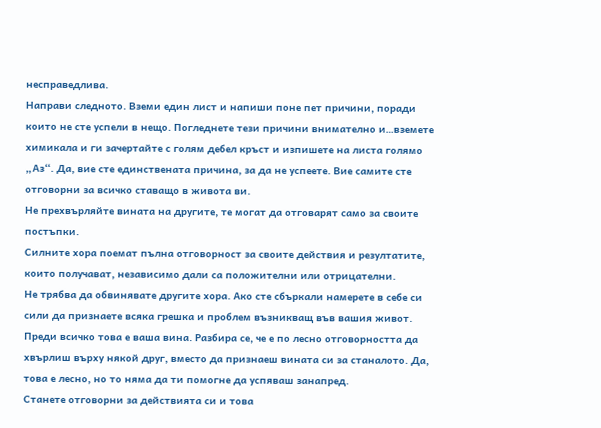несправедлива.
Направи следното. Вземи един лист и напиши поне пет причини, поради които не сте успели в нещо. Погледнете тези причини внимателно и…вземете химикала и ги зачертайте с голям дебел кръст и изпишете на листа голямо „Аз“. Да, вие сте единствената причина, за да не успеете. Вие самите сте отговорни за всичко ставащо в живота ви.
Не прехвърляйте вината на другите, те могат да отговарят само за своите постъпки.
Силните хора поемат пълна отговорност за своите действия и резултатите, които получават, независимо дали са положителни или отрицателни.
Не трябва да обвинявате другите хора. Ако сте сбъркали намерете в себе си сили да признаете всяка грешка и проблем възникващ във вашия живот. Преди всичко това е ваша вина. Разбира се, че е по лесно отговорността да хвърлиш върху някой друг, вместо да признаеш вината си за станалото. Да, това е лесно, но то няма да ти помогне да успяваш занапред.
Станете отговорни за действията си и това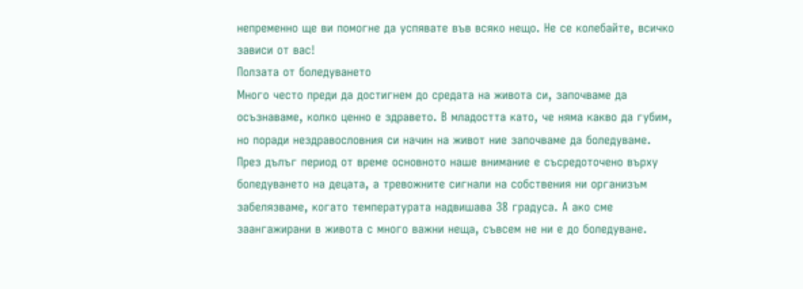непременно ще ви помогне да успявате във всяко нещо. Не се колебайте, всичко зависи от вас!
Ползата от боледуването
Много често преди да достигнем до средата на живота си, започваме да осъзнаваме, колко ценно е здравето. В младостта като, че няма какво да губим, но поради нездравословния си начин на живот ние започваме да боледуваме.
През дълъг период от време основното наше внимание е съсредоточено върху боледуването на децата, а тревожните сигнали на собствения ни организъм забелязваме, когато температурата надвишава 38 градуса. А ако сме заангажирани в живота с много важни неща, съвсем не ни е до боледуване.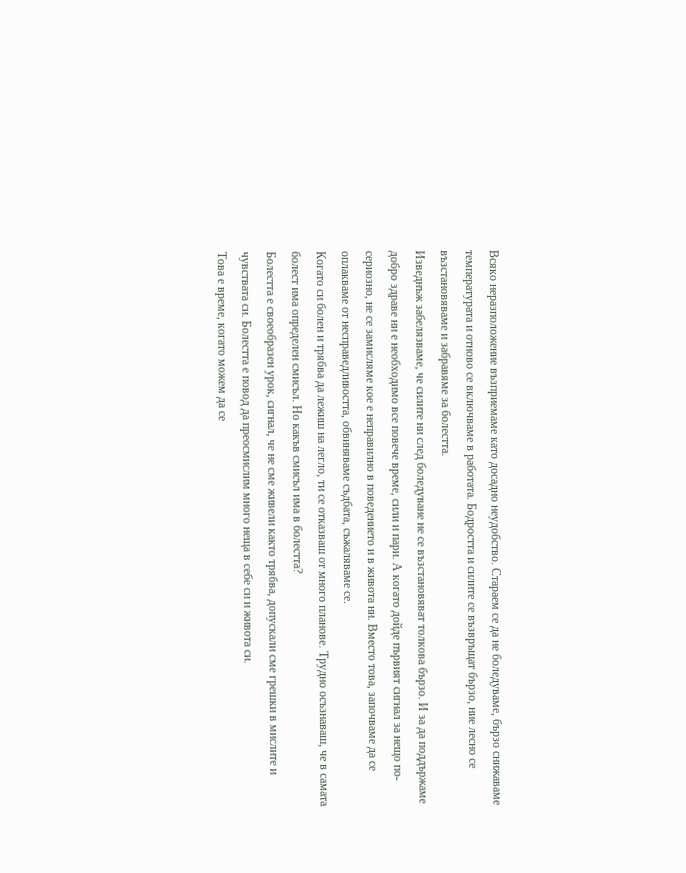Всяко неразположение възприемаме като досадно неудобство. Стараем се да не боледуваме, бързо снижаваме температурата и отново се включваме в работата. Бодростта и силите се възвръщат бързо, ние лесно се възстановяваме и забравяме за болестта.
Изведнъж забелязваме, че силите ни след боледуване не се възстановяват толкова бързо. И за да поддържаме добро здраве ни е необходимо все повече време, сили и пари. А когато дойде първият сигнал за нещо по-сериозно, не се замисляме кое е неправилно в поведението и в живота ни. Вместо това, започваме да се оплакваме от несправедливостта, обвиняваме съдбата, съжаляваме се.
Когато си болен и трябва да лежиш на легло, ти се отказваш от много планове. Трудно осъзнаваш, че в самата болест има определен смисъл. Но какъв смисъл има в болестта?
Болестта е своеобразен урок, сигнал, че не сме живели както трябва, допускали сме грешки в мислите и чувствата си. Болестта е повод да преосмислим много неща в себе си и живота си.
Това е време, когато можем да се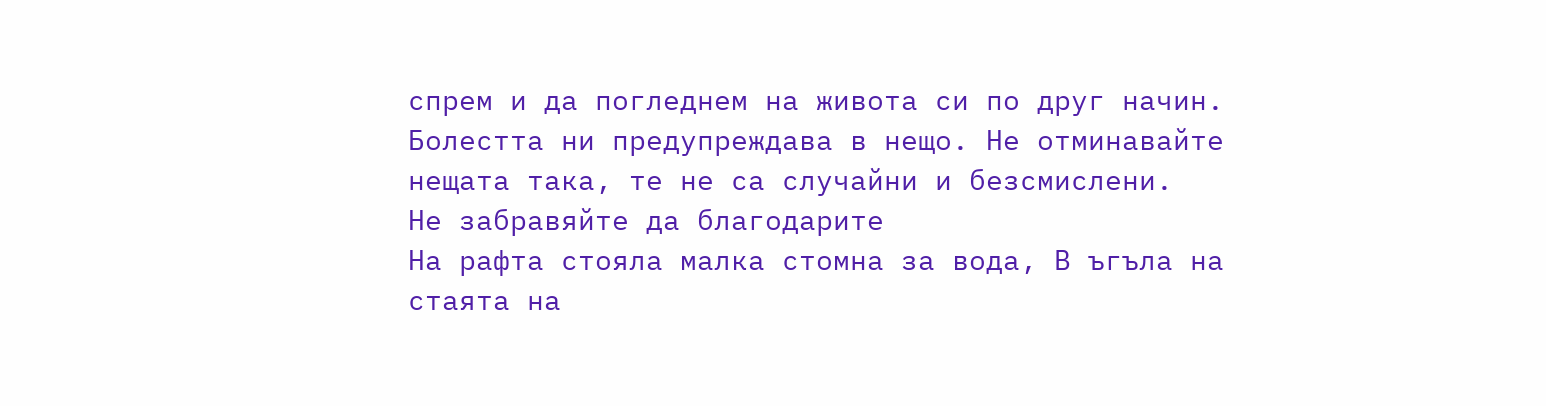спрем и да погледнем на живота си по друг начин. Болестта ни предупреждава в нещо. Не отминавайте нещата така, те не са случайни и безсмислени.
Не забравяйте да благодарите
На рафта стояла малка стомна за вода, В ъгъла на стаята на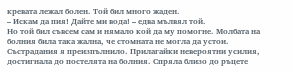кревата лежал болен. Той бил много жаден.
– Искам да пия! Дайте ми вода! – едва мълвял той.
Но той бил съвсем сам и нямало кой да му помогне. Молбата на болния била така жална, че стомната не могла да устои. Състрадания я преизпълнило. Прилагайки невероятни усилия, достигнала до постелята на болния. Спряла близо до ръцете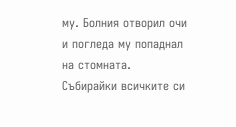му. Болния отворил очи и погледа му попаднал на стомната. Събирайки всичките си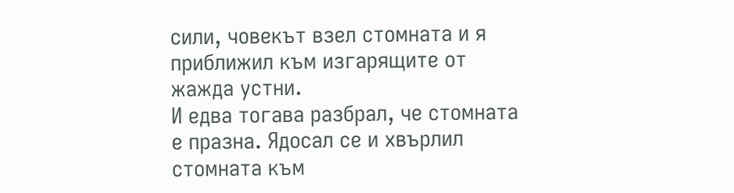сили, човекът взел стомната и я приближил към изгарящите от жажда устни.
И едва тогава разбрал, че стомната е празна. Ядосал се и хвърлил стомната към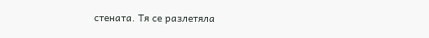стената. Тя се разлетяла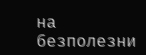на безполезни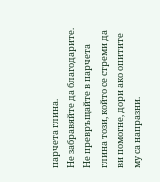парчета глина.
Не забравяйте да благодарите. Не превръщайте в парчета глина този, който се стреми да ви помогне, дори ако опитите му са напразни.